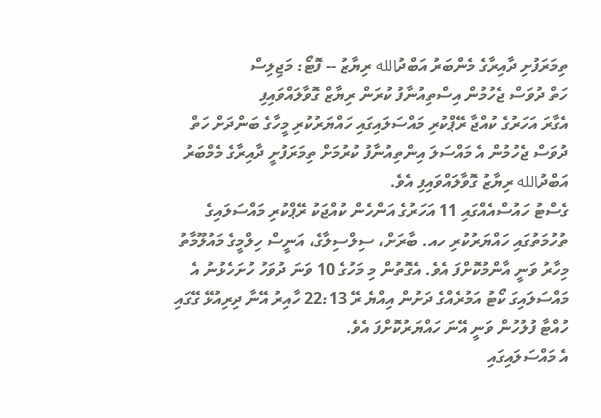ތިމަރަފުށި ދާއިރާގެ މެންބަރު އަބްދުالله ރިޔާޒު -- ފޮޓޯ: މަޖިލިސް
ހަތް ދުވަސް ޖެހުމުން އިސްތިއުނާފު ކުރަން ރިޔާޒް ގޮވާލައްވައިފި
އެގާރަ އަހަރުގެ ކުއްޖާ ރޭޕްކުރި މައްސަލައިގައި ހައްޔަރުކުރި މީހާގެ ބަންދަށް ހަތް ދުވަސް ޖެހުމުން އެ މައްސަލަ އިންތިއުނާފު ކުރުމަށް ތިމަރަފުށީ ދާއިރާގެ މެމްބަރު އަބްދުالله ރިޔާޒު ގޮވާލައްވައިފި އެވެ.
ގެސްޓު ހައުސްއެއްގައި 11 އަހަރުގެ އަންހެން ކުއްޖަކު ރޭޕްކުރި މައްސަލައިގެ ތުހުމަތުގައި ހައްޔަރުކުރި ހއ. ބާރަށް، ސިލްސިލާގެ، އަނީސް ހިލްމީގެ މައުލޫމާތު މިހާރު ވަނީ އާންމުކޮށްފަ އެވެ. އެގޮތުން މި މަހުގެ 10 ވަނަ ދުވަހު ހުށަހެޅުނު އެ މައްސަލައިގަ ކޯޓު އަމުރެއްގެ ދަށުން އިއްޔެ ރޭ 22:13 ހާއިރު އޭނާ ދިރިއުޅޭ ގޭގައި ހުއްޓާ ފުލުހުން ވަނީ އޭނަ ހައްޔަރުކޮށްފަ އެވެ.
އެ މައްސަލައިގައި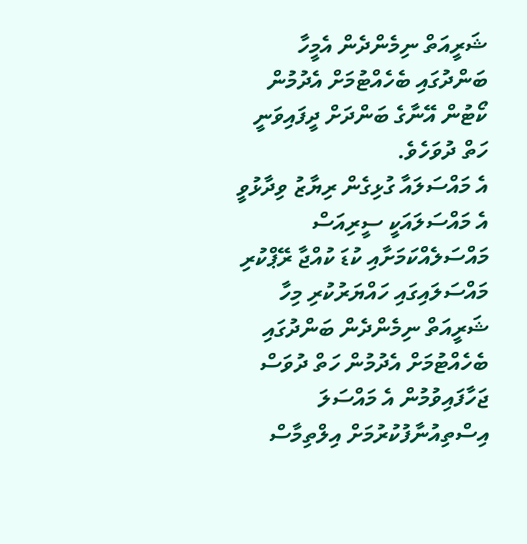ޝަރީއަތް ނިމެންދެން އެމީހާ ބަންދުގައި ބެހެއްޓުމަށް އެދުމުން ކޯޓުން އޭނާގެ ބަންދަށް ދީފައިވަނީ ހަތް ދުވަހެވެ.
އެ މައްސަލައާ ގުޅިގެން ރިޔާޒު ވިދާޅުވީ އެ މައްސަލައަކީ ސީރިއަސް މައްސަލެއްކަމަށާއި ކުޑަ ކުއްޖާ ރޭޕްކުރި މައްސަލައިގައި ހައްޔަރުކުރި މިހާ ޝަރީއަތް ނިމެންދެން ބަންދުގައި ބެހެއްޓުމަށް އެދުމުން ހަތް ދުވަސް ޖަހާފައިވުމުން އެ މައްސަލަ އިސްތިއުނާފުކުރުމަށް އިލްތިމާސް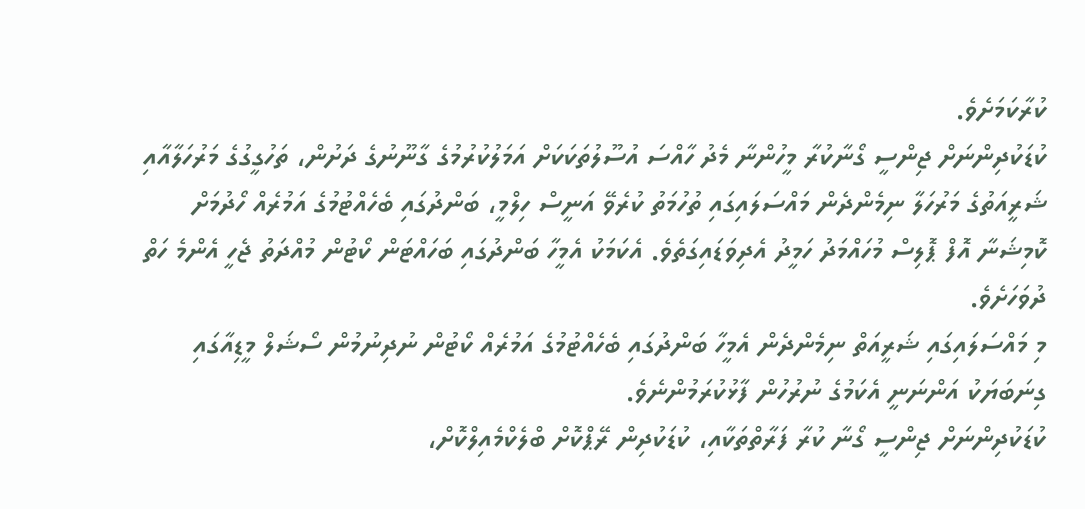ކުރާކަމަށެވެ.
ކުޑަކުދިންނަށް ޖިންސީ ގޯނާކުރާ މީހުންނާ މެދު ހާއްސަ އުސޫލުތަކަކަށް އަމަލުކުރުމުގެ ގާނޫނުގެ ދަށުން، ތަހުގީގުގެ މަރުހަލާއާއި ޝަރީއަތުގެ މަރުހަލާ ނިމެންދެން މައްސަލައިގައި ތުހުމަތު ކުރެވޭ އަނީސް ހިލްމީ، ބަންދުގައި ބެހެއްޓުމުގެ އަމުރެއް ހޯދުމަށް ކޮމިޝަނާ އޮފް ޕޮލިސް މުހައްމަދު ހަމީދު އެދިވަޑައިގަތެވެ. އެކަމަކު އެމީހާ ބަންދުގައި ބަހައްޓަން ކޯޓުން މުއްދަތު ޖެހީ އެންމެ ހަތް ދުވަހަށެވެ.
މި މައްސަލައިގައި ޝަރީއަތް ނިމެންދެން އެމީހާ ބަންދުގައި ބެހެއްޓުމުގެ އަމުރެއް ކޯޓުން ނުދިނުމުން ސޯޝަލް މީޑިއާގައި ގިނަބަޔަކު އަންނަނީ އެކަމުގެ ނުރުހުން ފާޅުކުރަމުންނެވެ.
ކުޑަކުދިންނަށް ޖިންސީ ގޯނާ ކުރާ ފަރާތްތަކާއި، ކުޑަކުދިން ރޭޕްކޮށް ބްލެކްމެއިލްކޮށް،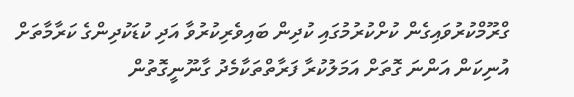ގްރޫމްކުރުވައިގެން ކުށްކުރުމުގައި ކުދިން ބައިވެރިކުރުވާ އަދި ކުޑަކުދިންގެ ކަރާމާތަށް އުނިކަން އަންނަ ގޮތަށް އަމަލުކުރާ ފަރާތްތަކާމެދު ގާނޫނީގޮތުން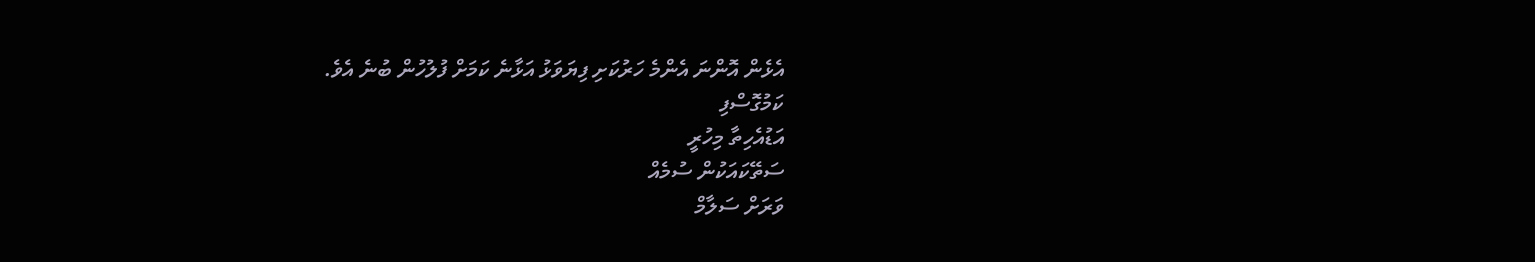އެޅެން އޮންނަ އެންމެ ހަރުކަށި ފިޔަވަޅު އަޅާނެ ކަމަށް ފުލުހުން ބުނެ އެވެ.
ކަމުގޮސްފި
އަޑުއެހިތާ މިހުރީ
ސަތޭކައަކުން ސުމެއް
ވަރަށް ސަލާމް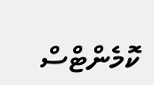ކޮމެންޓްސް